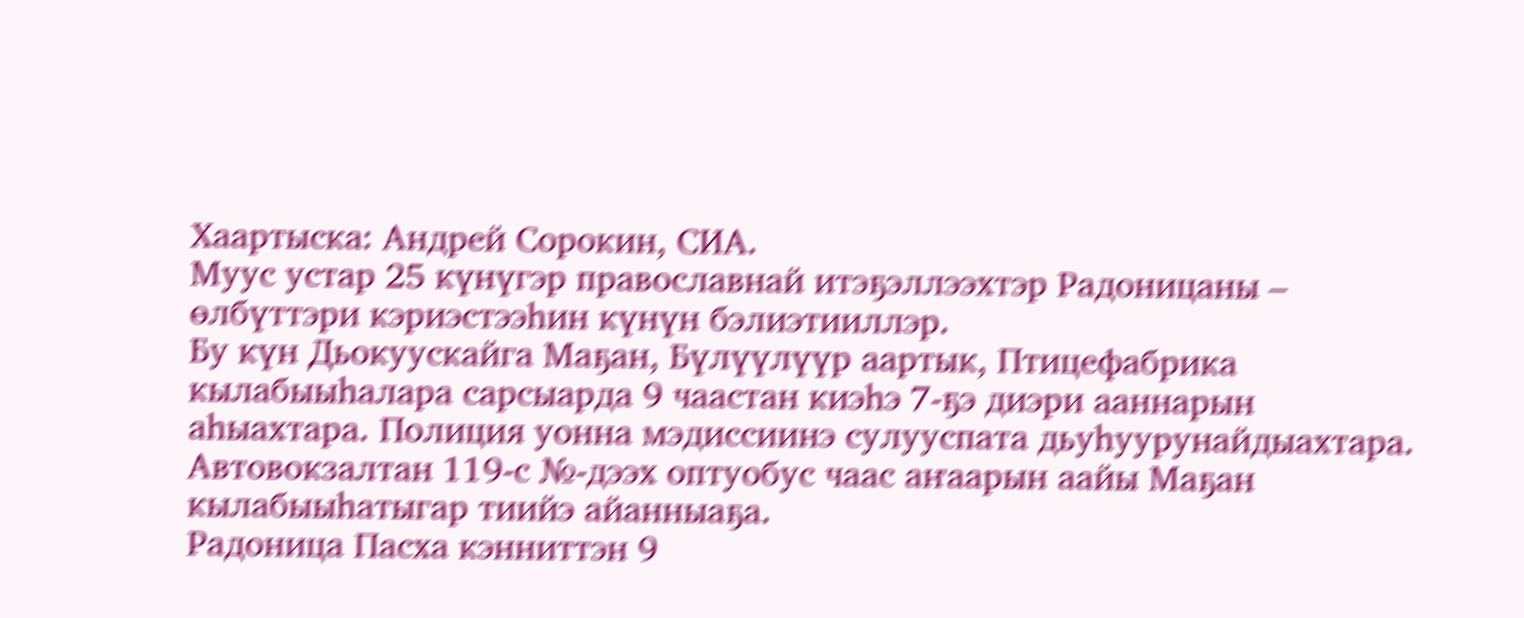Хаартыска: Андрей Сорокин, СИА.
Муус устар 25 күнүгэр православнай итэҕэллээхтэр Радоницаны – өлбүттэри кэриэстээһин күнүн бэлиэтииллэр.
Бу күн Дьокуускайга Маҕан, Бүлүүлүүр аартык, Птицефабрика кылабыыһалара сарсыарда 9 чаастан киэһэ 7-ҕэ диэри ааннарын аһыахтара. Полиция уонна мэдиссиинэ сулууспата дьуһуурунайдыахтара. Автовокзалтан 119-с №-дээх оптуобус чаас аҥаарын аайы Маҕан кылабыыһатыгар тиийэ айанныаҕа.
Радоница Пасха кэнниттэн 9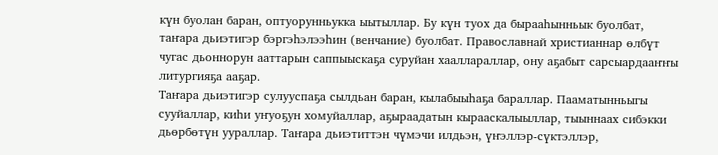күн буолан баран, оптуорунньукка ыытыллар. Бу күн туох да бырааһынньык буолбат, таҥара дьиэтигэр бэргэһэлээһин (венчание) буолбат. Православнай христианнар өлбүт чугас дьоннорун ааттарын саппыыскаҕа суруйан хааллараллар, ону аҕабыт сарсыардааҥҥы литургияҕа ааҕар.
Таҥара дьиэтигэр сулууспаҕа сылдьан баран, кылабыыһаҕа бараллар. Пааматынньыгы сууйаллар, киһи уҥуоҕун хомуйаллар, аҕыраадатын кырааскалыыллар, тыыннаах сибэкки дьөрбөтүн уураллар. Таҥара дьиэтиттэн чүмэчи илдьэн, үҥэллэр-сүктэллэр,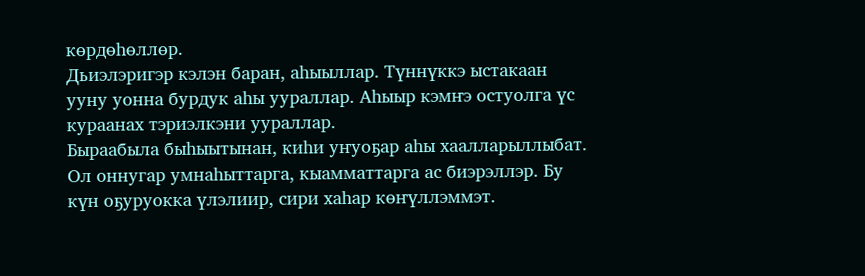көрдөһөллөр.
Дьиэлэригэр кэлэн баран, аһыыллар. Түннүккэ ыстакаан ууну уонна бурдук аһы уураллар. Аһыыр кэмҥэ остуолга үс кураанах тэриэлкэни уураллар.
Быраабыла быһыытынан, киһи уҥуоҕар аһы хаалларыллыбат. Ол оннугар умнаһыттарга, кыамматтарга ас биэрэллэр. Бу күн оҕуруокка үлэлиир, сири хаһар көҥүллэммэт.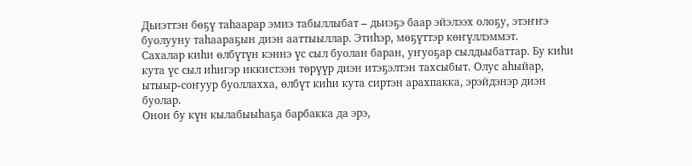Дьиэттэн бөҕү таһаарар эмиэ табыллыбат – дьиэҕэ баар эйэлээх олоҕу, этэҥҥэ буолууну таһаараҕын диэн ааттыыллар. Этиһэр, мөҕүттэр көҥүллэммэт.
Сахалар киһи өлбүтүн кэннэ үс сыл буолан баран, уҥуоҕар сылдьыбаттар. Бу киһи кута үс сыл иһигэр иккистээн төрүүр диэн итэҕэлтэн тахсыбыт. Олус аһыйар, ытыыр-соҥуур буоллахха, өлбүт киһи кута сиртэн арахпакка, эрэйдэнэр диэн буолар.
Онон бу күн кылабыыһаҕа барбакка да эрэ,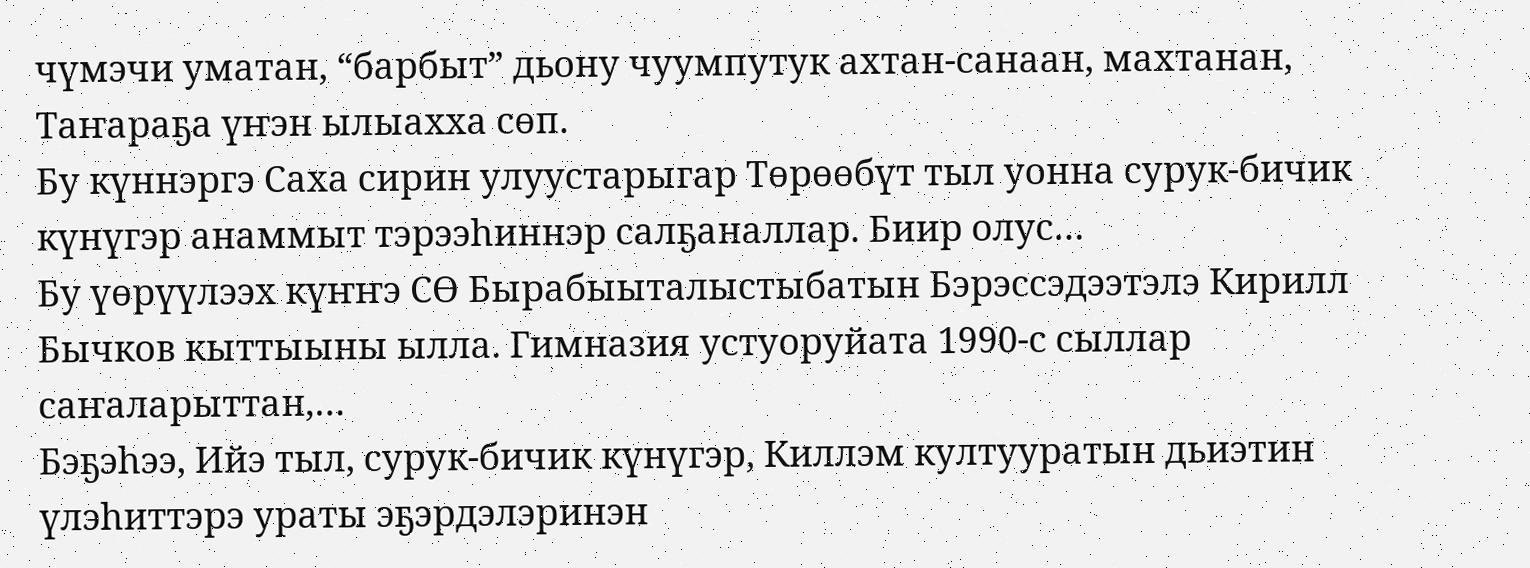чүмэчи уматан, “барбыт” дьону чуумпутук ахтан-санаан, махтанан, Таҥараҕа үҥэн ылыахха сөп.
Бу күннэргэ Саха сирин улуустарыгар Төрөөбүт тыл уонна сурук-бичик күнүгэр анаммыт тэрээһиннэр салҕаналлар. Биир олус…
Бу үөрүүлээх күҥҥэ СӨ Бырабыыталыстыбатын Бэрэссэдээтэлэ Кирилл Бычков кыттыыны ылла. Гимназия устуоруйата 1990-с сыллар саҥаларыттан,…
Бэҕэһээ, Ийэ тыл, сурук-бичик күнүгэр, Киллэм култууратын дьиэтин үлэһиттэрэ ураты эҕэрдэлэринэн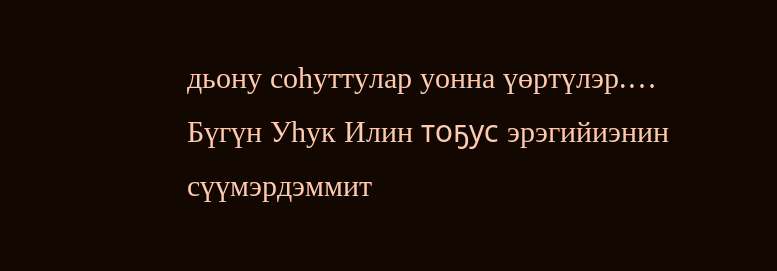дьону соһуттулар уонна үөртүлэр.…
Бүгүн Уһук Илин тоҕус эрэгийиэнин сүүмэрдэммит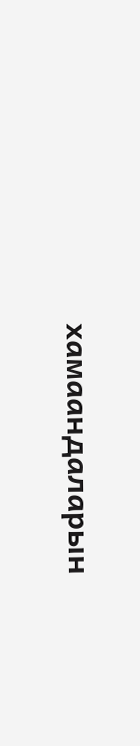хамаандаларын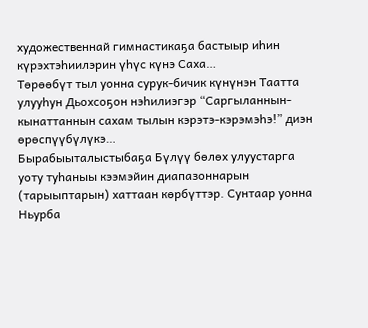художественнай гимнастикаҕа бастыыр иһин күрэхтэһиилэрин үһүс күнэ Саха…
Төрөөбүт тыл уонна сурук-бичик күнүнэн Таатта улууһун Дьохсоҕон нэһилиэгэр “Саргыланнын-кынаттаннын сахам тылын кэрэтэ-кэрэмэһэ!” диэн өрөспүүбүлүкэ…
Бырабыыталыстыбаҕа Бүлүү бөлөх улуустарга уоту туһаныы кээмэйин диапазоннарын (тарыыптарын) хаттаан көрбүттэр. Сунтаар уонна Ньурба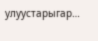улуустарыгар…